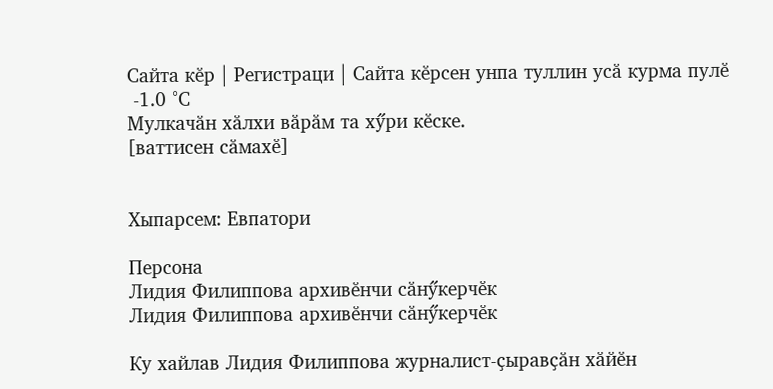Сайта кӗр | Регистраци | Сайта кӗрсен унпа туллин усӑ курма пулӗ
 -1.0 °C
Мулкачӑн хӑлхи вӑрӑм та хӳри кӗске.
[ваттисен сӑмахӗ]


Хыпарсем: Евпатори

Персона
Лидия Филиппова архивӗнчи сӑнӳкерчӗк
Лидия Филиппова архивӗнчи сӑнӳкерчӗк

Ку хайлав Лидия Филиппова журналист-ҫыравҫӑн хӑйӗн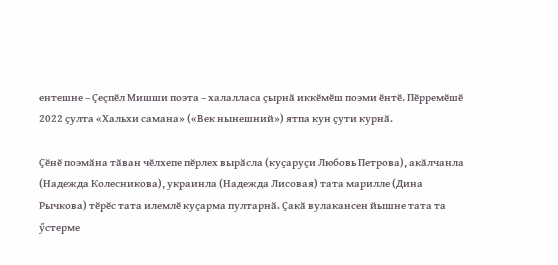ентешне – Ҫеҫпӗл Мишши поэта – халалласа ҫырнӑ иккӗмӗш поэми ӗнтӗ. Пӗрремӗшӗ 2022 ҫулта «Хальхи самана» («Век нынешний») ятпа кун ҫути курнӑ.

Ҫӗнӗ поэмӑна тӑван чӗлхепе пӗрлех вырӑсла (куҫаруҫи Любовь Петрова), акӑлчанла (Надежда Колесникова), украинла (Надежда Лисовая) тата марилле (Дина Рычкова) тӗрӗс тата илемлӗ куҫарма пултарнӑ. Ҫакӑ вулакансен йышне тата та ӳстерме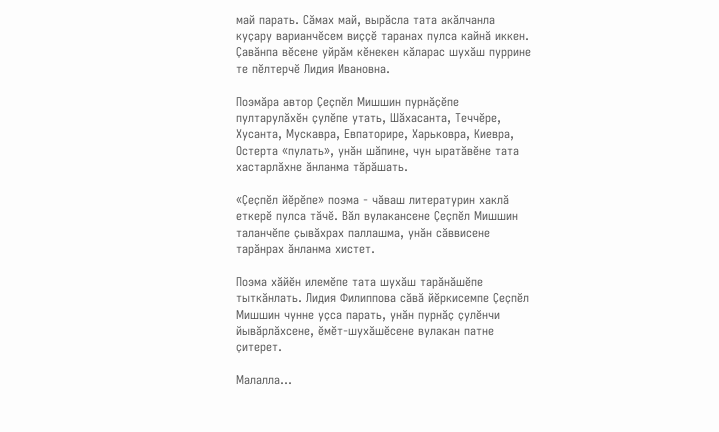май парать. Сӑмах май, вырӑсла тата акӑлчанла куҫару варианчӗсем виҫҫӗ таранах пулса кайнӑ иккен. Ҫавӑнпа вӗсене уйрӑм кӗнекен кӑларас шухӑш пуррине те пӗлтерчӗ Лидия Ивановна.

Поэмӑра автор Ҫеҫпӗл Мишшин пурнӑҫӗпе пултарулӑхӗн ҫулӗпе утать, Шӑхасанта, Теччӗре, Хусанта, Мускавра, Евпаторире, Харьковра, Киевра, Остерта «пулать», унӑн шӑпине, чун ыратӑвӗне тата хастарлӑхне ӑнланма тӑрӑшать.

«Ҫеҫпӗл йӗрӗпе» поэма - чӑваш литературин хаклӑ еткерӗ пулса тӑчӗ. Вӑл вулакансене Ҫеҫпӗл Мишшин таланчӗпе ҫывӑхрах паллашма, унӑн сӑввисене тарӑнрах ӑнланма хистет.

Поэма хӑйӗн илемӗпе тата шухӑш тарӑнӑшӗпе тыткӑнлать. Лидия Филиппова сӑвӑ йӗркисемпе Ҫеҫпӗл Мишшин чунне уҫса парать, унӑн пурнӑҫ ҫулӗнчи йывӑрлӑхсене, ӗмӗт-шухӑшӗсене вулакан патне ҫитерет.

Малалла...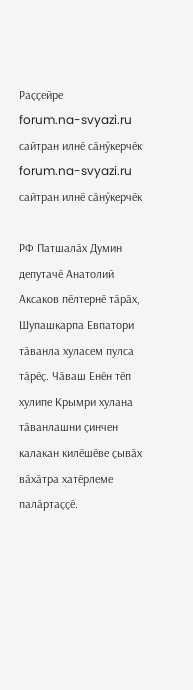Раҫҫейре
forum.na-svyazi.ru сайтран илнӗ сӑнӳкерчӗк
forum.na-svyazi.ru сайтран илнӗ сӑнӳкерчӗк

РФ Патшалӑх Думин депутачӗ Анатолий Аксаков пӗлтернӗ тӑрӑх, Шупашкарпа Евпатори тӑванла хуласем пулса тӑрӗҫ. Чӑваш Енӗн тӗп хулипе Крымри хулана тӑванлашни ҫинчен калакан килӗшӗве ҫывӑх вӑхӑтра хатӗрлеме палӑртаҫҫӗ.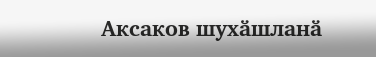Аксаков шухӑшланӑ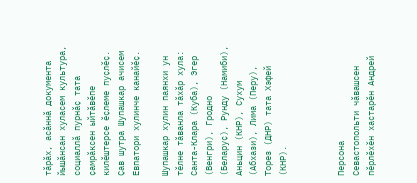тӑрӑх, асӑннӑ документа йышӑнсан хуласем культура, социаллӑ пурнӑҫ тата ҫамрӑксен ыйтӑвӗпе килӗштерсе ӗҫлеме пуҫлӗҫ. Ҫав шутра Шупашкар ачисем Евпатори хулинче канайӗҫ.

Шупашкар хулин паянхи ун тӗлне тӑванла тӑхӑр хула: Санта-Клара (Куба), Эгер (Венгри), Гродно (Беларуҫ), Рунду (Намиби), Аньцин (КНР), Сухум (Абхази), Лима (Перу), Торез (ДНР) тата Хэфей (КНР).



Персона
Севастопольти чӑвашсен пӗрлӗхӗн хастарӗн Андрей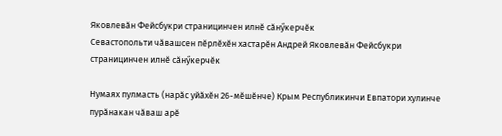Яковлевӑн Фейсбукри страницинчен илнӗ сӑнӳкерчӗк
Севастопольти чӑвашсен пӗрлӗхӗн хастарӗн Андрей Яковлевӑн Фейсбукри страницинчен илнӗ сӑнӳкерчӗк

Нумаях пулмасть (нарӑс уйӑхӗн 26-мӗшӗнче) Крым Республикинчи Евпатори хулинче пурӑнакан чӑваш арӗ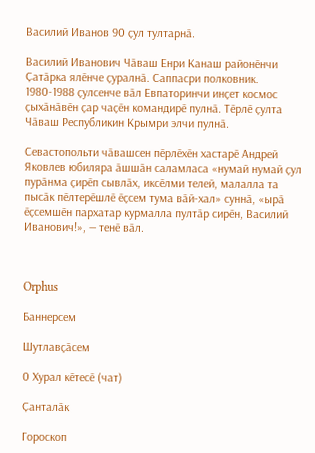Василий Иванов 90 ҫул тултарнӑ.

Василий Иванович Чӑваш Енри Канаш районӗнчи Ҫатӑрка ялӗнче ҫуралнӑ. Саппасри полковник. 1980-1988 ҫулсенче вӑл Евпаторинчи инҫет космос ҫыхӑнӑвӗн ҫар чаҫӗн командирӗ пулнӑ. Тӗрлӗ ҫулта Чӑваш Республикин Крымри элчи пулнӑ.

Севастопольти чӑвашсен пӗрлӗхӗн хастарӗ Андрей Яковлев юбиляра ӑшшӑн саламласа «нумай нумай ҫул пурӑнма ҫирӗп сывлӑх, иксӗлми телей, малалла та пысӑк пӗлтерӗшлӗ ӗҫсем тума вӑй-хал» суннӑ, «ырӑ ӗҫсемшӗн пархатар курмалла пултӑр сирӗн, Василий Иванович!», — тенӗ вӑл.



Orphus

Баннерсем

Шутлавҫӑсем

0 Хурал кӗтесӗ (чат)

Ҫанталӑк

Гороскоп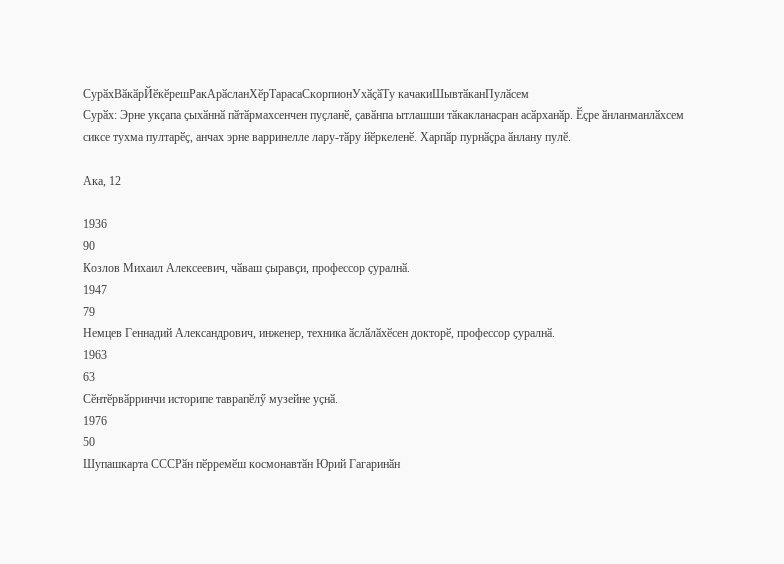СурӑхВӑкӑрЙӗкӗрешРакАрӑсланХӗрТарасаСкорпионУхӑҫӑТу качакиШывтӑканПулӑсем
Сурӑх: Эрне укҫапа ҫыхӑннӑ пӑтӑрмахсенчен пуҫланӗ, ҫавӑнпа ытлашши тӑкакланасран асӑрханӑр. Ӗҫре ӑнланманлӑхсем сиксе тухма пултарӗҫ, анчах эрне варринелле лару-тӑру йӗркеленӗ. Харпӑр пурнӑҫра ӑнлану пулӗ.

Ака, 12

1936
90
Козлов Михаил Алексеевич, чӑваш ҫыравҫи, профессор ҫуралнӑ.
1947
79
Немцев Геннадий Александрович, инженер, техника ӑслӑлӑхӗсен докторӗ, профессор ҫуралнӑ.
1963
63
Сӗнтӗрвӑрринчи историпе таврапӗлӳ музейне уҫнӑ.
1976
50
Шупашкарта СССРӑн пӗрремӗш космонавтӑн Юрий Гагаринӑн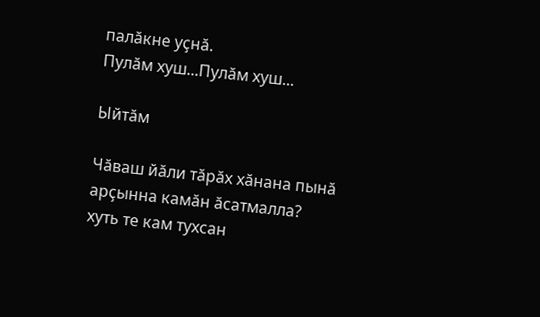палӑкне уҫнӑ.
Пулӑм хуш...Пулӑм хуш...

Ыйтӑм

Чӑваш йӑли тӑрӑх хӑнана пынӑ арҫынна камӑн ӑсатмалла?
хуть те кам тухсан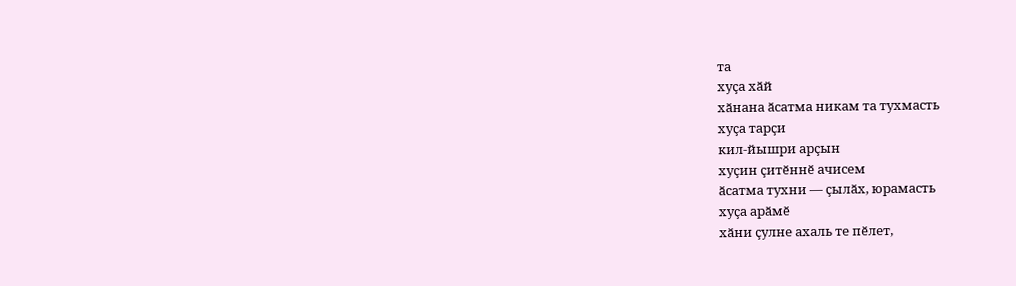та
хуҫа хӑй
хӑнана ӑсатма никам та тухмасть
хуҫа тарҫи
кил-йышри арҫын
хуҫин ҫитӗннӗ ачисем
ӑсатма тухни — ҫылӑх, юрамасть
хуҫа арӑмӗ
хӑни ҫулне ахаль те пӗлет,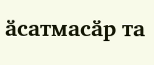ӑсатмасӑр та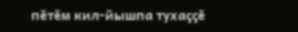пӗтӗм кил-йышпа тухаҫҫӗ